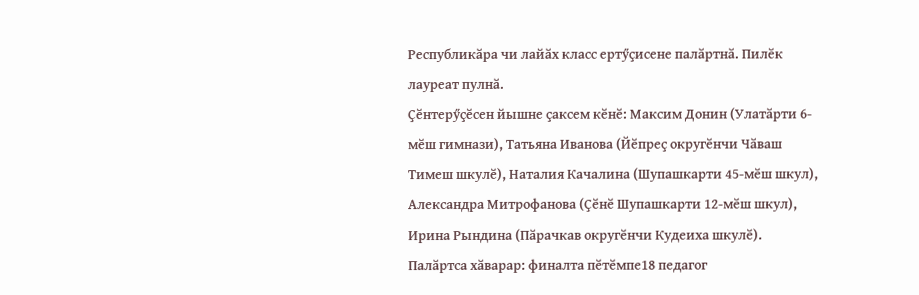Республикӑра чи лайӑх класс ертӳҫисене палӑртнӑ. Пилӗк лауреат пулнӑ.
Ҫӗнтерӳҫӗсен йышне ҫаксем кӗнӗ: Максим Донин (Улатӑрти 6-мӗш гимнази), Татьяна Иванова (Йӗпреҫ округӗнчи Чӑваш Тимеш шкулӗ), Наталия Качалина (Шупашкарти 45-мӗш шкул), Александра Митрофанова (Ҫӗнӗ Шупашкарти 12-мӗш шкул), Ирина Рындина (Пӑрачкав округӗнчи Кудеиха шкулӗ).
Палӑртса хӑварар: финалта пӗтӗмпе18 педагог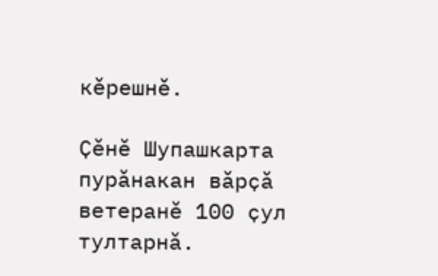кӗрешнӗ.

Ҫӗнӗ Шупашкарта пурӑнакан вӑрҫӑ ветеранӗ 100 ҫул тултарнӑ.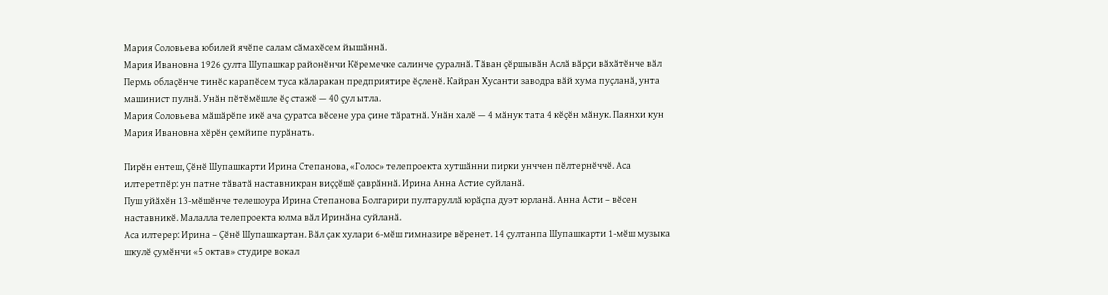Мария Соловьева юбилей ячӗпе салам сӑмахӗсем йышӑннӑ.
Мария Ивановна 1926 ҫулта Шупашкар районӗнчи Кӗремечке салинче ҫуралнӑ. Тӑван ҫӗршывӑн Аслӑ вӑрҫи вӑхӑтӗнче вӑл Пермь облаҫӗнче тинӗс карапӗсем туса кӑларакан предприятире ӗҫленӗ. Кайран Хусанти заводра вӑй хума пуҫланӑ, унта машинист пулнӑ. Унӑн пӗтӗмӗшле ӗҫ стажӗ — 40 ҫул ытла.
Мария Соловьева мӑшӑрӗпе икӗ ача ҫуратса вӗсене ура ҫине тӑратнӑ. Унӑн халӗ — 4 мӑнук тата 4 кӗҫӗн мӑнук. Паянхи кун Мария Ивановна хӗрӗн ҫемйипе пурӑнать.

Пирӗн ентеш, Ҫӗнӗ Шупашкарти Ирина Степанова, «Голос» телепроекта хутшӑнни пирки унччен пӗлтернӗччӗ. Аса илтеретпӗр: ун патне тӑватӑ наставникран виҫҫӗшӗ ҫаврӑннӑ. Ирина Анна Астие суйланӑ.
Пуш уйӑхӗн 13-мӗшӗнче телешоура Ирина Степанова Болгарири пултаруллӑ юрӑҫпа дуэт юрланӑ. Анна Асти – вӗсен наставникӗ. Малалла телепроекта юлма вӑл Иринӑна суйланӑ.
Аса илтерер: Ирина – Ҫӗнӗ Шупашкартан. Вӑл ҫак хулари 6-мӗш гимназире вӗренет. 14 ҫултанпа Шупашкарти 1-мӗш музыка шкулӗ ҫумӗнчи «5 октав» студире вокал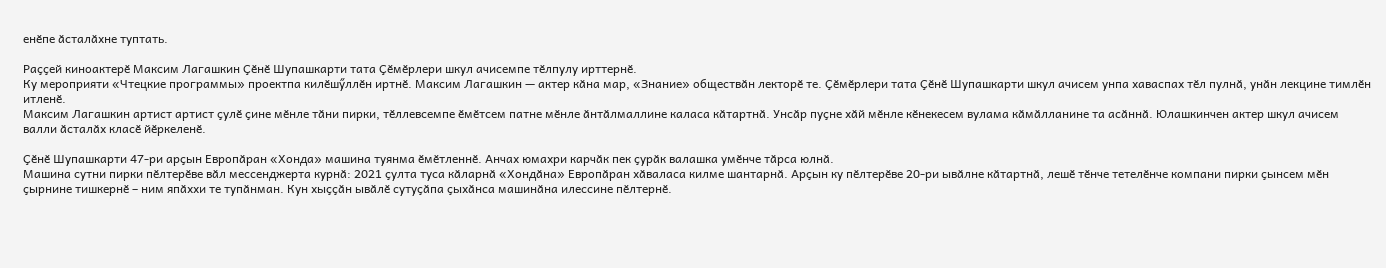енӗпе ӑсталӑхне туптать.

Раҫҫей киноактерӗ Максим Лагашкин Ҫӗнӗ Шупашкарти тата Ҫӗмӗрлери шкул ачисемпе тӗлпулу ирттернӗ.
Ку мероприяти «Чтецкие программы» проектпа килӗшӳллӗн иртнӗ. Максим Лагашкин — актер кӑна мар, «Знание» обществӑн лекторӗ те. Ҫӗмӗрлери тата Ҫӗнӗ Шупашкарти шкул ачисем унпа хаваспах тӗл пулнӑ, унӑн лекцине тимлӗн итленӗ.
Максим Лагашкин артист артист ҫулӗ ҫине мӗнле тӑни пирки, тӗллевсемпе ӗмӗтсем патне мӗнле ӑнтӑлмаллине каласа кӑтартнӑ. Унсӑр пуҫне хӑй мӗнле кӗнекесем вулама кӑмӑлланине та асӑннӑ. Юлашкинчен актер шкул ачисем валли ӑсталӑх класӗ йӗркеленӗ.

Ҫӗнӗ Шупашкарти 47-ри арҫын Европӑран «Хонда» машина туянма ӗмӗтленнӗ. Анчах юмахри карчӑк пек ҫурӑк валашка умӗнче тӑрса юлнӑ.
Машина сутни пирки пӗлтерӗве вӑл мессенджерта курнӑ: 2021 ҫулта туса кӑларнӑ «Хондӑна» Европӑран хӑваласа килме шантарнӑ. Арҫын ку пӗлтерӗве 20-ри ывӑлне кӑтартнӑ, лешӗ тӗнче тетелӗнче компани пирки ҫынсем мӗн ҫырнине тишкернӗ – ним япӑххи те тупӑнман. Кун хыҫҫӑн ывӑлӗ сутуҫӑпа ҫыхӑнса машинӑна илессине пӗлтернӗ.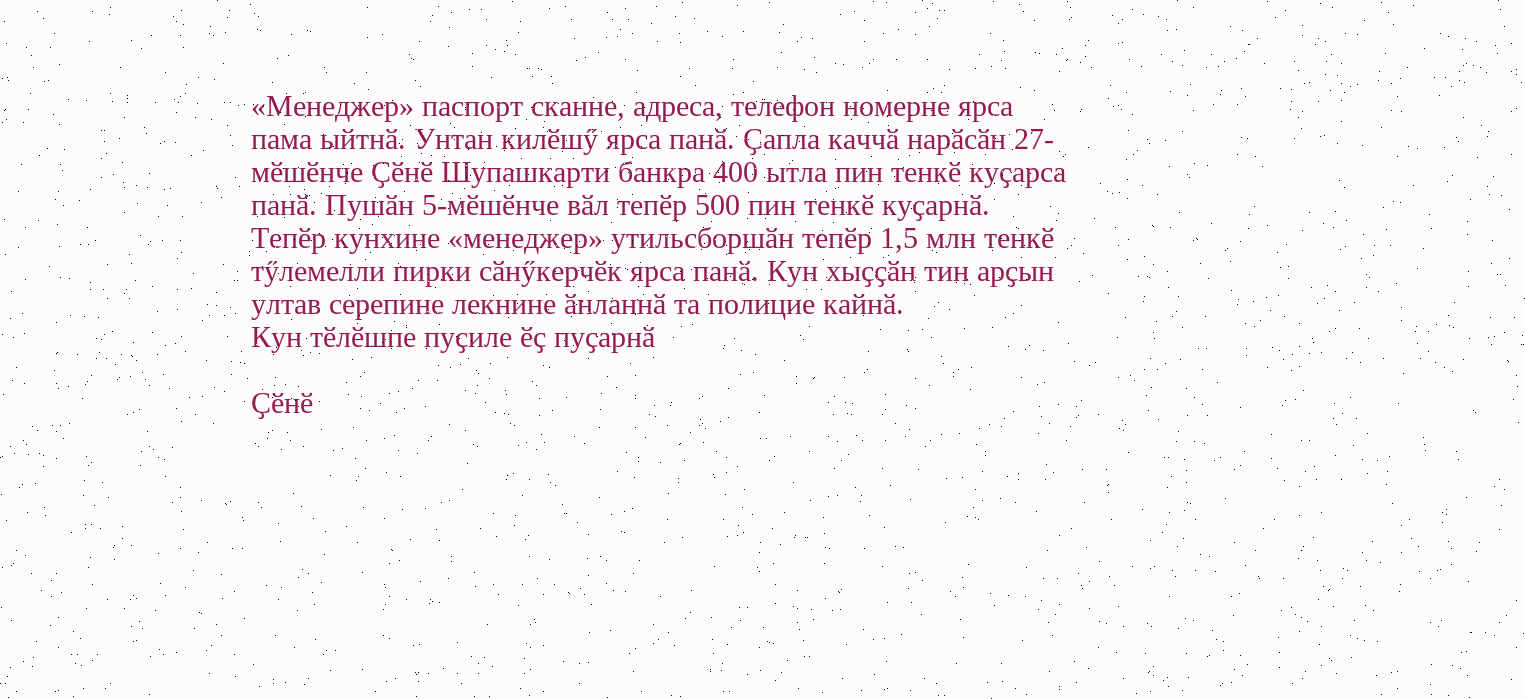«Менеджер» паспорт сканне, адреса, телефон номерне ярса пама ыйтнӑ. Унтан килӗшӳ ярса панӑ. Ҫапла каччӑ нарӑсӑн 27-мӗшӗнче Ҫӗнӗ Шупашкарти банкра 400 ытла пин тенкӗ куҫарса панӑ. Пушӑн 5-мӗшӗнче вӑл тепӗр 500 пин тенкӗ куҫарнӑ. Тепӗр кунхине «менеджер» утильсборшӑн тепӗр 1,5 млн тенкӗ тӳлемелли пирки сӑнӳкерчӗк ярса панӑ. Кун хыҫҫӑн тин арҫын ултав серепине лекнине ӑнланнӑ та полицие кайнӑ.
Кун тӗлӗшпе пуҫиле ӗҫ пуҫарнӑ

Ҫӗнӗ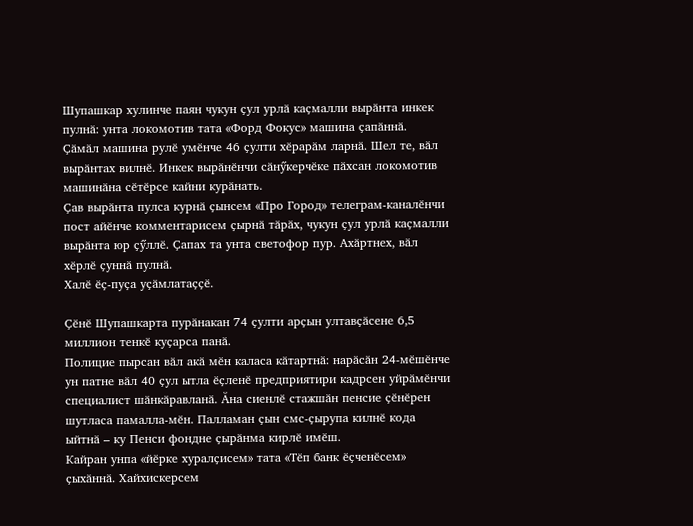Шупашкар хулинче паян чукун ҫул урлӑ каҫмалли вырӑнта инкек пулнӑ: унта локомотив тата «Форд Фокус» машина ҫапӑннӑ.
Ҫӑмӑл машина рулӗ умӗнче 46 ҫулти хӗрарӑм ларнӑ. Шел те, вӑл вырӑнтах вилнӗ. Инкек вырӑнӗнчи сӑнӳкерчӗке пӑхсан локомотив машинӑна сӗтӗрсе кайни курӑнать.
Ҫав вырӑнта пулса курнӑ ҫынсем «Про Город» телеграм-каналӗнчи пост айӗнче комментарисем ҫырнӑ тӑрӑх, чукун ҫул урлӑ каҫмалли вырӑнта юр ҫӳллӗ. Ҫапах та унта светофор пур. Ахӑртнех, вӑл хӗрлӗ ҫуннӑ пулнӑ.
Халӗ ӗҫ-пуҫа уҫӑмлатаҫҫӗ.

Ҫӗнӗ Шупашкарта пурӑнакан 74 ҫулти арҫын ултавҫӑсене 6,5 миллион тенкӗ куҫарса панӑ.
Полицие пырсан вӑл акӑ мӗн каласа кӑтартнӑ: нарӑсӑн 24-мӗшӗнче ун патне вӑл 40 ҫул ытла ӗҫленӗ предприятири кадрсен уйрӑмӗнчи специалист шӑнкӑравланӑ. Ӑна сиенлӗ стажшӑн пенсие ҫӗнӗрен шутласа памалла-мӗн. Палламан ҫын смс-ҫырупа килнӗ кода ыйтнӑ – ку Пенси фондне ҫырӑнма кирлӗ имӗш.
Кайран унпа «йӗрке хуралҫисем» тата «Тӗп банк ӗҫченӗсем» ҫыхӑннӑ. Хайхискерсем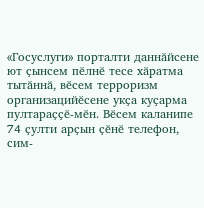«Госуслуги» порталти даннӑйсене ют ҫынсем пӗлнӗ тесе хӑратма тытӑннӑ, вӗсем терроризм организацийӗсене укҫа куҫарма пултараҫҫӗ-мӗн. Вӗсем каланипе 74 ҫулти арҫын ҫӗнӗ телефон, сим-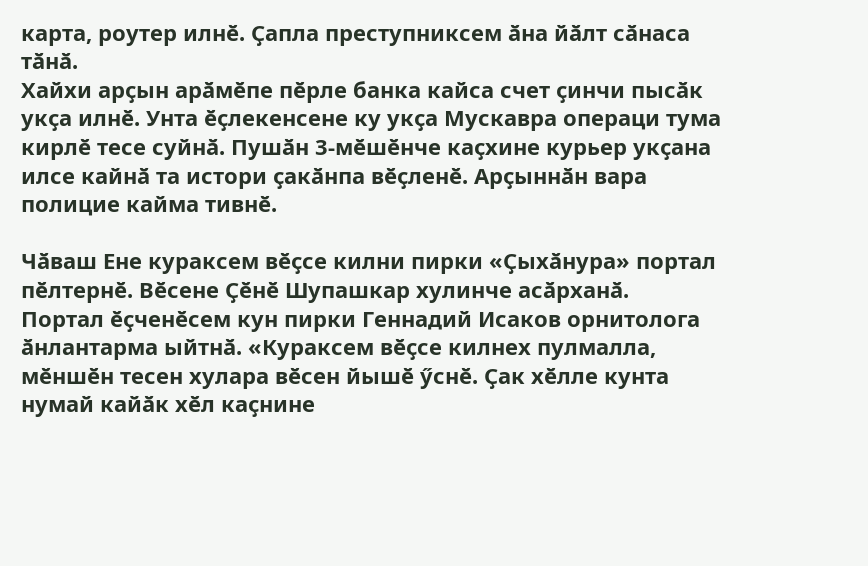карта, роутер илнӗ. Ҫапла преступниксем ӑна йӑлт сӑнаса тӑнӑ.
Хайхи арҫын арӑмӗпе пӗрле банка кайса счет ҫинчи пысӑк укҫа илнӗ. Унта ӗҫлекенсене ку укҫа Мускавра операци тума кирлӗ тесе суйнӑ. Пушӑн 3-мӗшӗнче каҫхине курьер укҫана илсе кайнӑ та истори ҫакӑнпа вӗҫленӗ. Арҫыннӑн вара полицие кайма тивнӗ.

Чӑваш Ене кураксем вӗҫсе килни пирки «Ҫыхӑнура» портал пӗлтернӗ. Вӗсене Ҫӗнӗ Шупашкар хулинче асӑрханӑ.
Портал ӗҫченӗсем кун пирки Геннадий Исаков орнитолога ӑнлантарма ыйтнӑ. «Кураксем вӗҫсе килнех пулмалла, мӗншӗн тесен хулара вӗсен йышӗ ӳснӗ. Ҫак хӗлле кунта нумай кайӑк хӗл каҫнине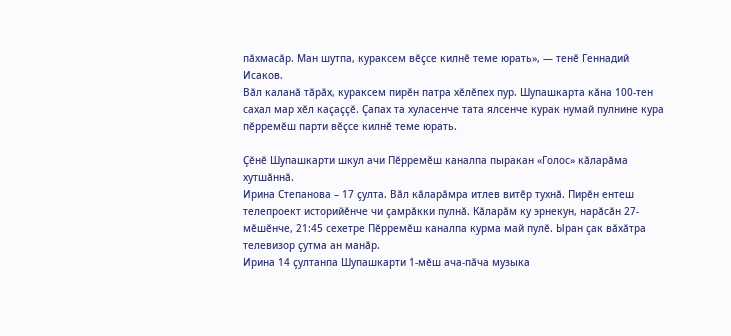пӑхмасӑр. Ман шутпа, кураксем вӗҫсе килнӗ теме юрать», — тенӗ Геннадий Исаков.
Вӑл каланӑ тӑрӑх, кураксем пирӗн патра хӗлӗпех пур. Шупашкарта кӑна 100-тен сахал мар хӗл каҫаҫҫӗ. Ҫапах та хуласенче тата ялсенче курак нумай пулнине кура пӗрремӗш парти вӗҫсе килнӗ теме юрать.

Ҫӗнӗ Шупашкарти шкул ачи Пӗрремӗш каналпа пыракан «Голос» кӑларӑма хутшӑннӑ.
Ирина Степанова – 17 ҫулта. Вӑл кӑларӑмра итлев витӗр тухнӑ. Пирӗн ентеш телепроект историйӗнче чи ҫамрӑкки пулнӑ. Кӑларӑм ку эрнекун, нарӑсӑн 27-мӗшӗнче, 21:45 сехетре Пӗрремӗш каналпа курма май пулӗ. Ыран ҫак вӑхӑтра телевизор ҫутма ан манӑр.
Ирина 14 ҫултанпа Шупашкарти 1-мӗш ача-пӑча музыка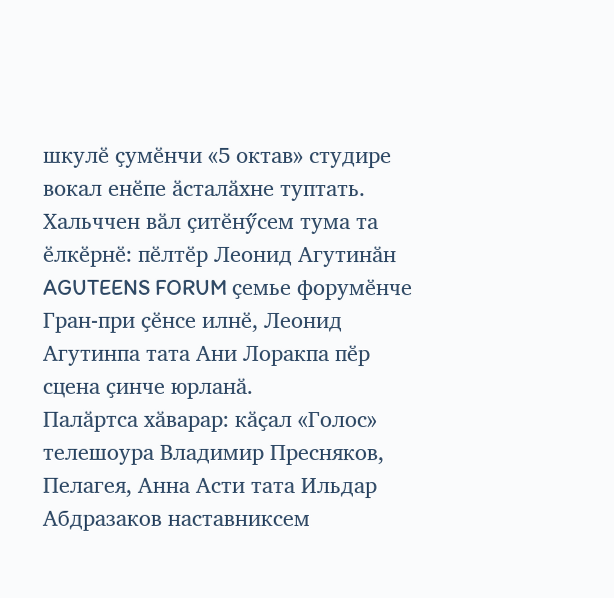шкулӗ ҫумӗнчи «5 октав» студире вокал енӗпе ӑсталӑхне туптать. Хальччен вӑл ҫитӗнӳсем тума та ӗлкӗрнӗ: пӗлтӗр Леонид Агутинӑн AGUTEENS FORUM ҫемье форумӗнче Гран-при ҫӗнсе илнӗ, Леонид Агутинпа тата Ани Лоракпа пӗр сцена ҫинче юрланӑ.
Палӑртса хӑварар: кӑҫал «Голос» телешоура Владимир Пресняков, Пелагея, Анна Асти тата Ильдар Абдразаков наставниксем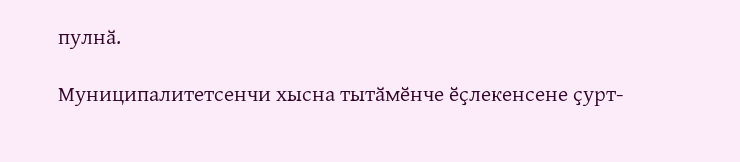пулнӑ.

Муниципалитетсенчи хысна тытӑмӗнче ӗҫлекенсене ҫурт-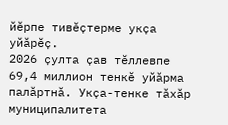йӗрпе тивӗҫтерме укҫа уйӑрӗҫ.
2026 ҫулта ҫав тӗллевпе 69,4 миллион тенкӗ уйӑрма палӑртнӑ. Укҫа-тенке тӑхӑр муниципалитета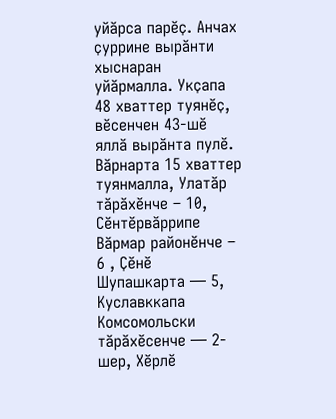уйӑрса парӗҫ. Анчах ҫуррине вырӑнти хыснаран уйӑрмалла. Укҫапа 48 хваттер туянӗҫ, вӗсенчен 43-шӗ яллӑ вырӑнта пулӗ. Вӑрнарта 15 хваттер туянмалла, Улатӑр тӑрӑхӗнче – 10, Сӗнтӗрвӑррипе Вӑрмар районӗнче – 6 , Ҫӗнӗ Шупашкарта — 5, Куславккапа Комсомольски тӑрӑхӗсенче — 2-шер, Хӗрлӗ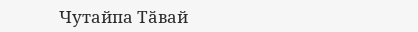Чутайпа Тӑвай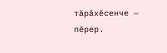тӑрӑхӗсенче — пӗрер.